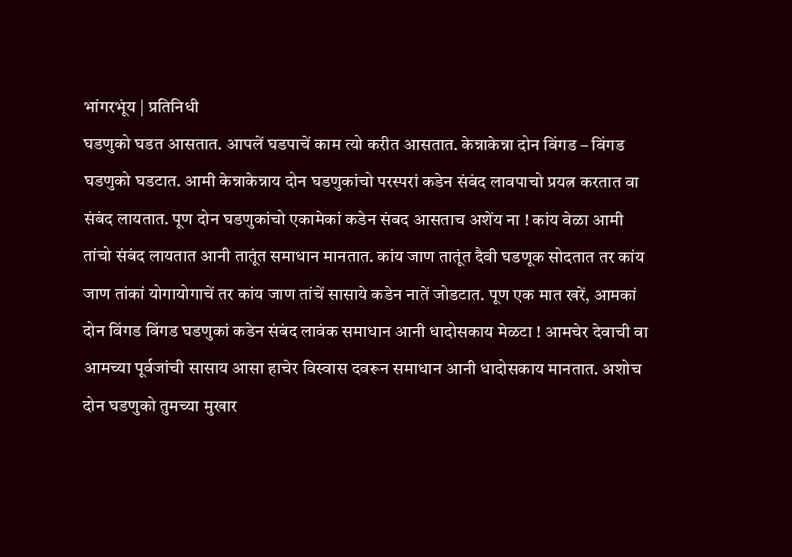भांगरभूंय | प्रतिनिधी
घडणुको घडत आसतात. आपलें घडपाचें काम त्यो करीत आसतात. केन्नाकेन्ना दोन विंगड – विंगड घडणुको घडटात. आमी केन्नाकेन्नाय दोन घडणुकांचो परस्परां कडेन संबंद लावपाचो प्रयत्न करतात वा संबंद लायतात. पूण दोन घडणुकांचो एकामेकां कडेन संबद आसताच अशेंय ना ! कांय वेळा आमी तांचो संबंद लायतात आनी तातूंत समाधान मानतात. कांय जाण तातूंत दैवी घडणूक सोदतात तर कांय जाण तांकां योगायोगाचें तर कांय जाण तांचें सासाये कडेन नातें जोडटात. पूण एक मात खरें, आमकां दोन विंगड विंगड घडणुकां कडेन संबंद लावंक समाधान आनी धादोसकाय मेळटा ! आमचेर देवाची वा आमच्या पूर्वजांची सासाय आसा हाचेर विस्वास दवरून समाधान आनी धादोसकाय मानतात. अशोच दोन घडणुको तुमच्या मुखार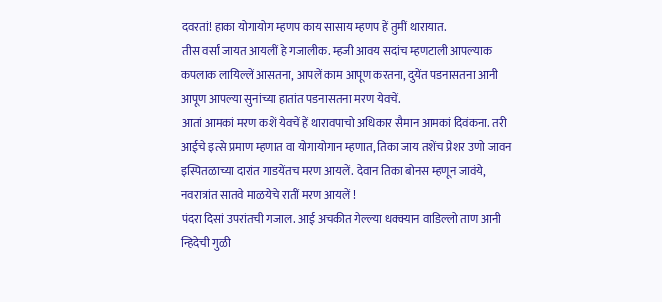दवरतां! हाका योगायोग म्हणप काय सासाय म्हणप हें तुमीं थारायात.
तीस वर्सां जायत आयलीं हे गजालीक. म्हजी आवय सदांच म्हणटाली आपल्याक कपलाक लायिल्लें आसतना, आपलें काम आपूण करतना, दुयेंत पडनासतना आनी आपूण आपल्या सुनांच्या हातांत पडनासतना मरण येवचें.
आतां आमकां मरण कशें येवचें हें थारावपाचो अधिकार सैमान आमकां दिवंकना. तरी आईचे इत्से प्रमाण म्हणात वा योगायोगान म्हणात, तिका जाय तशेंच प्रेशर उणो जावन इस्पितळाच्या दारांत गाडयेंतच मरण आयलें. देवान तिका बोनस म्हणून जावंये, नवरात्रांत सातवे माळयेचे रातीं मरण आयलें !
पंदरा दिसां उपरांतची गजाल. आई अचकीत गेल्ल्या धक्क्यान वाडिल्लो ताण आनी न्हिदेची गुळी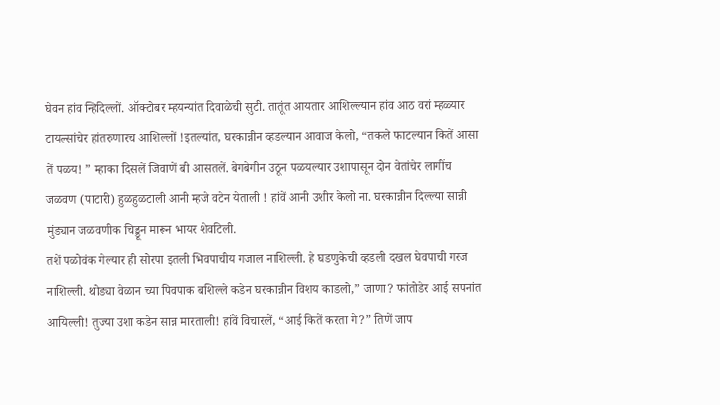घेवन हांव न्हिदिल्लों. ऑक्टोबर म्हयन्यांत दिवाळेची सुटी. तातूंत आयतार आशिल्ल्यान हांव आठ वरां म्हळ्यार टायल्सांचेर हांतरुणारच आशिल्लों !इतल्यांत, घरकान्नीन व्हडल्यान आवाज केलो, “तकले फाटल्यान कितें आसा तें पळय! ” म्हाका दिसलें जिवाणें बी आसतलें. बेगबेगीन उठून पळयल्यार उशापासून दोन वेतांचेर लागींच जळवण (पाटारी) हुळहुळटाली आनी म्हजे वटेन येताली ! हांवें आनी उशीर केलो ना. घरकान्नीन दिल्ल्या सान्नी मुंड्यान जळवणीक चिड्डून मारून भायर शेवटिली.
तशें पळोवंक गेल्यार ही सोरपा इतली भिवपाचीय गजाल नाशिल्ली. हे घडणुकेची व्हडली दखल घेवपाची गरज नाशिल्ली. थोड्या वेळान च्या पिवपाक बशिल्ले कडेन घरकान्नीन विशय काडलो,” जाणा? फांतोडेर आई सपनांत आयिल्ली! तुज्या उशा कडेन सान्न मारताली! हांवें विचारलें, “आई कितें करता गे?” तिणें जाप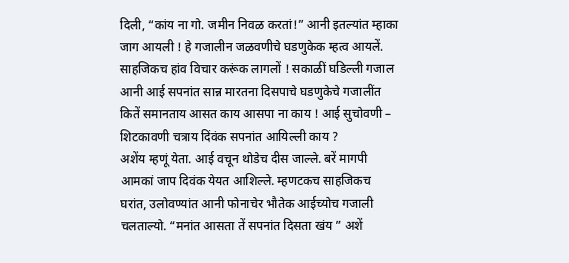दिली, “कांय ना गो. जमीन निवळ करतां!” आनी इतल्यांत म्हाका जाग आयली ! हे गजालीन जळवणीचे घडणुकेक म्हत्व आयलें.
साहजिकच हांव विचार करूंक लागलों ! सकाळीं घडिल्ली गजाल आनी आई सपनांत सान्न मारतना दिसपाचे घडणुकेचे गजालींत कितें समानताय आसत काय आसपा ना काय ! आई सुचोवणी – शिटकावणी चत्राय दिंवंक सपनांत आयिल्ली काय ?
अशेंय म्हणूं येता. आई वचून थोडेच दीस जाल्ले. बरें मागपी आमकां जाप दिवंक येयत आशिल्ले. म्हणटकच साहजिकच घरांत, उलोवण्यांत आनी फोनाचेर भौतेक आईच्योच गजाली चलताल्यो. “मनांत आसता तें सपनांत दिसता खंय ” अशें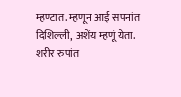म्हण्टात. म्हणून आई सपनांत दिशिल्ली, अशेंय म्हणूं येता. शरीर रुपांत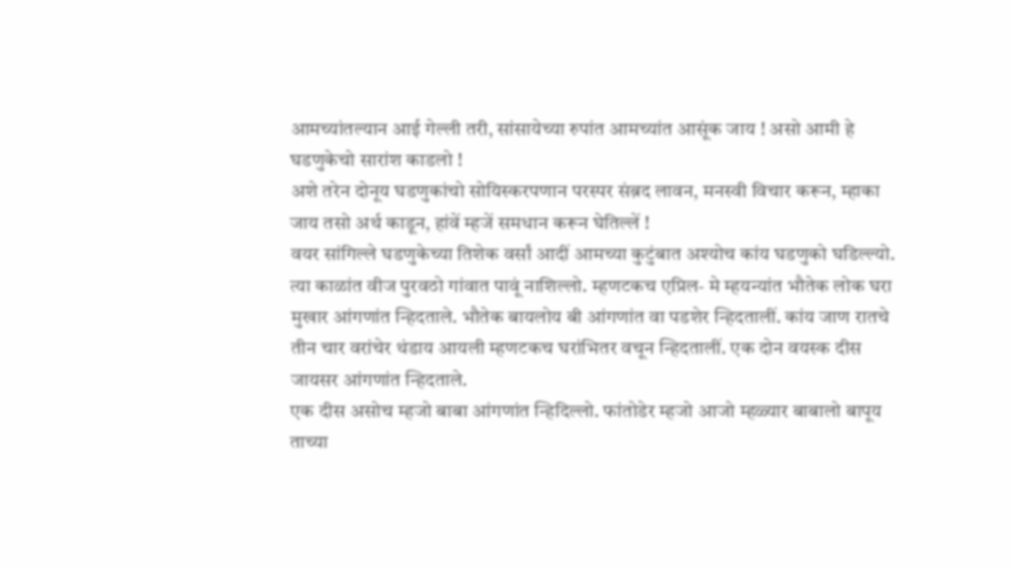आमच्यांतल्यान आई गेल्ली तरी, सांसायेच्या रुपांत आमच्यांत आसूंक जाय ! असो आमी हे घडणुकेचो सारांश काडलो !
अशे तरेन दोनूय घडणुकांचो सोयिस्करपणान परस्पर संब़द लावन, मनस्वी विचार करून, म्हाका जाय तसो अर्थ काडून, हांवें म्हजें समधान करून घेतिल्लें !
वयर सांगिल्ले घडणुकेच्या तिशेक वर्सां आदीं आमच्या कुटुंबात अश्योच कांय घडणुको घडिल्ल्यो. त्या काळांत वीज पुरवठो गांवात पावूं नाशिल्लो. म्हणटकच एप्रिल- मे म्हयन्यांत भौतेक लोक घरा मुखार आंगणांत न्हिदताले. भौतेक बायलोय बी आंगणांत वा पडशेर न्हिदतालीं. कांय जाण रातचे तीन चार वरांचेर थंडाय आयली म्हणटकच घरांभितर वचून न्हिदतालीं. एक दोन वयस्क दीस जायसर आंगणांत न्हिदताले.
एक दीस असोच म्हजो बाबा आंगणांत न्हिदिल्लो. फांतोडेर म्हजो आजो म्हळ्यार बाबालो बापूय ताच्या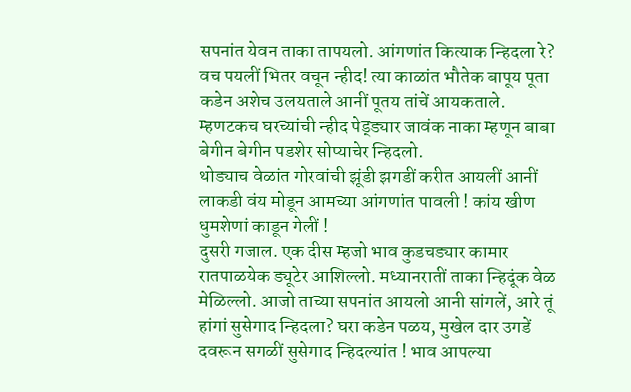सपनांत येवन ताका तापयलो. आंगणांत कित्याक न्हिदला रे? वच पयलीं भितर वचून न्हीद! त्या काळांत भौतेक बापूय पूता कडेन अशेच उलयताले आनीं पूतय तांचें आयकताले. म्हणटकच घरच्यांची न्हीद पेड्ड्यार जावंक नाका म्हणून बाबा बेगीन बेगीन पडशेर सोप्याचेर न्हिदलो.
थोड्याच वेळांत गोरवांची झूंडी झगडीं करीत आयलीं आनीं लाकडी वंय मोडून आमच्या आंगणांत पावली ! कांय खीण धुमशेणां काडून गेलीं !
दुसरी गजाल. एक दीस म्हजो भाव कुडचड्यार कामार रातपाळयेक ड्यूटेर आशिल्लो. मध्यानरातीं ताका न्हिदूंक वेळ मेळिल्लो. आजो ताच्या सपनांत आयलो आनी सांगलें, आरे तूं हांगां सुसेगाद न्हिदला? घरा कडेन पळय, मुखेल दार उगडें दवरून सगळीं सुसेगाद न्हिदल्यांत ! भाव आपल्या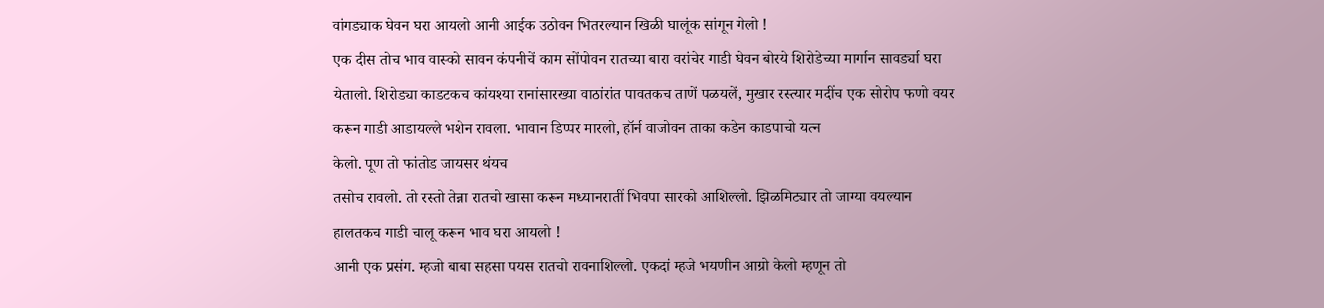वांगड्याक घेवन घरा आयलो आनी आईक उठोवन भितरल्यान खिळी घालूंक सांगून गेलो !
एक दीस तोच भाव वास्को सावन कंपनीचें काम सोंपोवन रातच्या बारा वरांचेर गाडी घेवन बोरये शिरोडेच्या मार्गान सावर्ड्या घरा येतालो. शिरोड्या काडटकच कांयश्या रानांसारख्या वाठांरांत पावतकच ताणें पळयलें, मुखार रस्त्यार मदींच एक सोरोप फणो वयर करून गाडी आडायल्ले भशेन रावला. भावान डिप्पर मारलो, हॉर्न वाजोवन ताका कडेन काडपाचो यत्न
केलो. पूण तो फांतोड जायसर थंयच
तसोच रावलो. तो रस्तो तेन्ना रातचो खासा करून मध्यानरातीं भिवपा सारको आशिल्लो. झिळमिट्यार तो जाग्या वयल्यान हालतकच गाडी चालू करून भाव घरा आयलो !
आनी एक प्रसंग. म्हजो बाबा सहसा पयस रातचो रावनाशिल्लो. एकदां म्हजे भयणीन आग्रो केलो म्हणून तो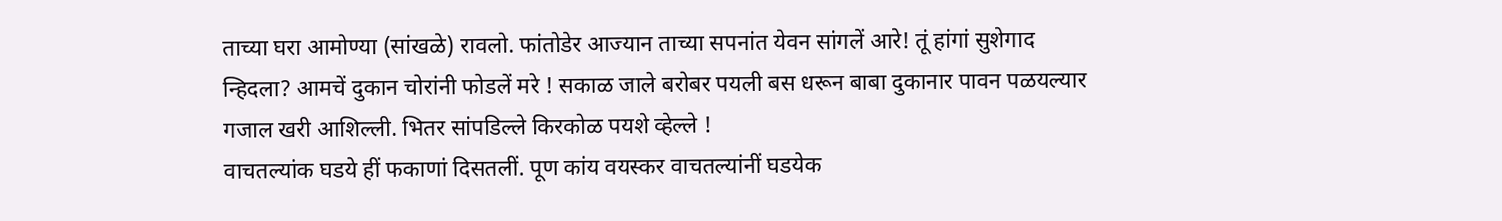ताच्या घरा आमोण्या (सांखळे) रावलो. फांतोडेर आज्यान ताच्या सपनांत येवन सांगलें आरे! तूं हांगां सुशेगाद न्हिदला? आमचें दुकान चोरांनी फोडलें मरे ! सकाळ जाले बरोबर पयली बस धरून बाबा दुकानार पावन पळयल्यार गजाल खरी आशिल्ली. भितर सांपडिल्ले किरकोळ पयशे व्हेल्ले !
वाचतल्यांक घडये हीं फकाणां दिसतलीं. पूण कांय वयस्कर वाचतल्यांनीं घडयेक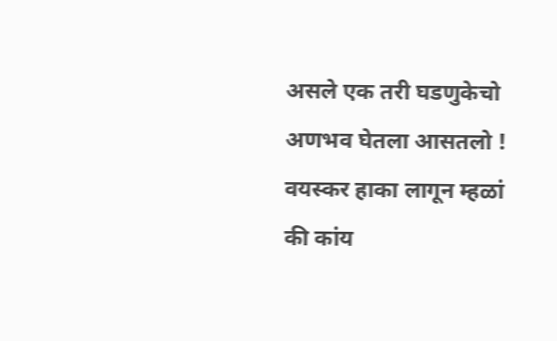असले एक तरी घडणुकेचो अणभव घेतला आसतलो ! वयस्कर हाका लागून म्हळां की कांय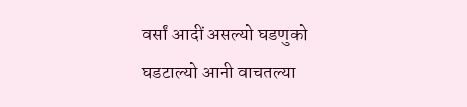वर्सां आदीं असल्यो घडणुको घडटाल्यो आनी वाचतल्या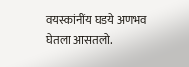वयस्कांनींय घडये अणभव घेतला आसतलो.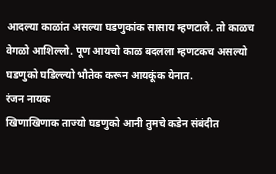आदल्या काळांत असल्या घडणुकांक सासाय म्हणटाले. तो काळच वेगळो आशिल्लो. पूण आयचो काळ बदलला म्हणटकच असल्यो घडणुको घडिल्ल्यो भौतेक करून आयकूंक येनात.
रंजन नायक
खिणाखिणाक ताज्यो घडणुको आनी तुमचे कडेन संबंदीत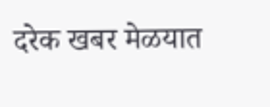दरेक खबर मेळयात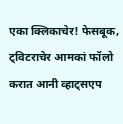एका क्लिकाचेर! फेसबूक, ट्विटराचेर आमकां फॉलो करात आनी व्हाट्सएप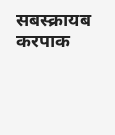सबस्क्रायब करपाक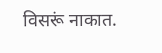विसरूं नाकात.